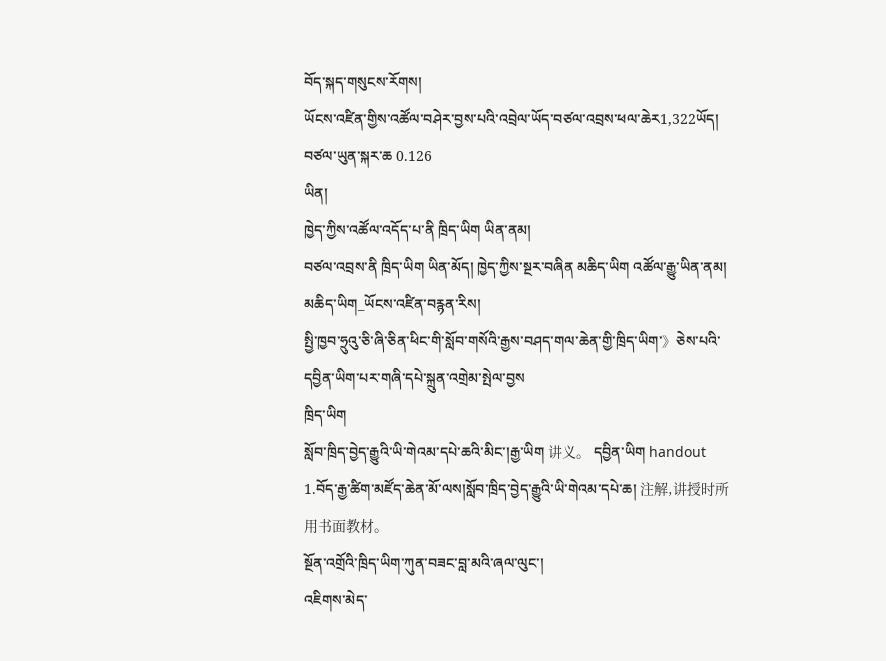བོད་སྐད་གསུངས་རོགས།
ཡོངས་འཛིན་གྱིས་འཚོལ་བཤེར་བྱས་པའི་འབྲེལ་ཡོད་བཙལ་འབྲས་ཕལ་ཆེར1,322ཡོད། བཙལ་ཡུན་སྐར་ཆ 0.126
ཡིན།
ཁྱེད་ཀྱིས་འཚོལ་འདོད་པ་ནི ཁྲིད་ཡིག ཡིན་ནམ།
བཙལ་འབྲས་ནི ཁྲིད་ཡིག ཡིན་མོད། ཁྱེད་ཀྱིས་སྔར་བཞིན མཆིད་ཡིག འཚོལ་རྒྱུ་ཡིན་ནམ།
མཆིད་ཡིག_ཡོངས་འཛིན་བརྙན་རིས།
སྤྱི་ཁྱབ་ཧྲུའུ་ཅི་ཞི་ཅིན་ཕིང་གི་སློབ་གསོའི་རྒྱས་བཤད་གལ་ཆེན་གྱི་ཁྲིད་ཡིག་》ཅེས་པའི་དབྱིན་ཡིག་པར་གཞི་དཔེ་སྐྲུན་འགྲེམ་སྤེལ་བྱས
ཁྲིད་ཡིག
སློབ་ཁྲིད་བྱེད་རྒྱུའི་ཡི་གེའམ་དཔེ་ཆའི་མིང་།རྒྱ་ཡིག 讲义。 དབྱིན་ཡིག handout 1.བོད་རྒྱ་ཚིག་མཛོད་ཆེན་མོ་ལས།སློབ་ཁྲིད་བྱེད་རྒྱུའི་ཡི་གེའམ་དཔེ་ཆ། 注解,讲授时所用书面教材。
སྔོན་འགྲོའི་ཁྲིད་ཡིག་ཀུན་བཟང་བླ་མའི་ཞལ་ལུང་།
འཇིགས་མེད་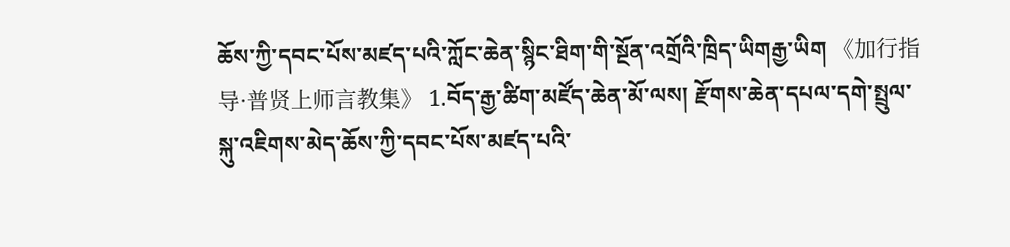ཆོས་ཀྱི་དབང་པོས་མཛད་པའི་ཀློང་ཆེན་སྙིང་ཐིག་གི་སྔོན་འགྲོའི་ཁྲིད་ཡིགརྒྱ་ཡིག 《加行指导·普贤上师言教集》 1.བོད་རྒྱ་ཚིག་མཛོད་ཆེན་མོ་ལས། རྫོགས་ཆེན་དཔལ་དགེ་སྤྲུལ་སྐུ་འཇིགས་མེད་ཆོས་ཀྱི་དབང་པོས་མཛད་པའི་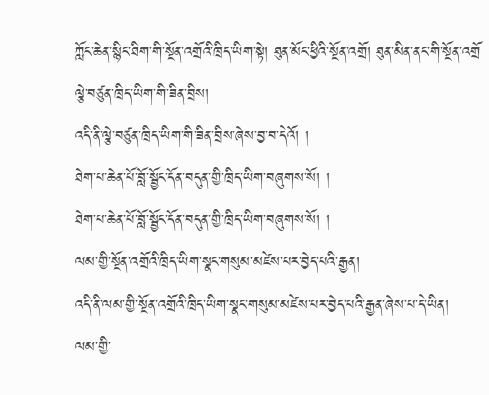ཀློང་ཆེན་སྙིང་ཐིག་གི་སྔོན་འགྲོའི་ཁྲིད་ཡིག་སྟེ། ཐུན་མོང་ཕྱིའི་སྔོན་འགྲོ། ཐུན་མིན་ནང་གི་སྔོན་འགྲོ
ལྕེ་བཙུན་ཁྲིད་ཡིག་གི་ཟིན་བྲིས།
འདི་ནི་ལྕེ་བཙུན་ཁྲིད་ཡིག་གི་ཟིན་བྲིས་ཞེས་བྱ་བ་དེའོ། །
ཐེག་པ་ཆེན་པོ་བློ་སྦྱོང་དོན་བདུན་གྱི་ཁྲིད་ཡིག་བཞུགས་སོ། །
ཐེག་པ་ཆེན་པོ་བློ་སྦྱོང་དོན་བདུན་གྱི་ཁྲིད་ཡིག་བཞུགས་སོ། །
ལམ་གྱི་སྔོན་འགྲོའི་ཁྲིད་ཡིག་སྣང་གསུམ་མཛེས་པར་བྱེད་པའི་རྒྱན།
འདི་ནི་ལམ་གྱི་སྔོན་འགྲོའི་ཁྲིད་ཡིག་སྣང་གསུམ་མཛེས་པར་བྱེད་པའི་རྒྱན་ཞེས་པ་དེ་ཡིན།
ལམ་གྱི་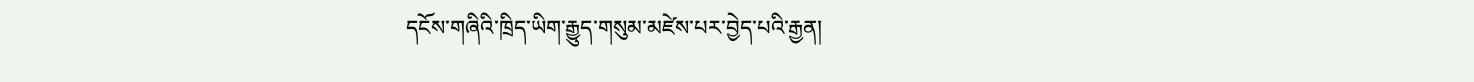དངོས་གཞིའི་ཁྲིད་ཡིག་རྒྱུད་གསུམ་མཛེས་པར་བྱེད་པའི་རྒྱན།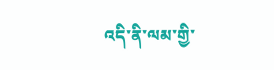འདི་ནི་ལམ་གྱི་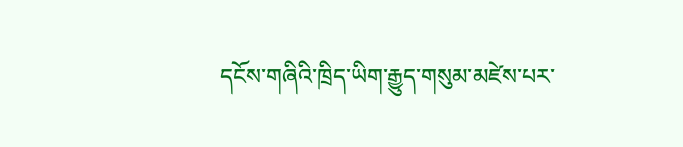དངོས་གཞིའི་ཁྲིད་ཡིག་རྒྱུད་གསུམ་མཛེས་པར་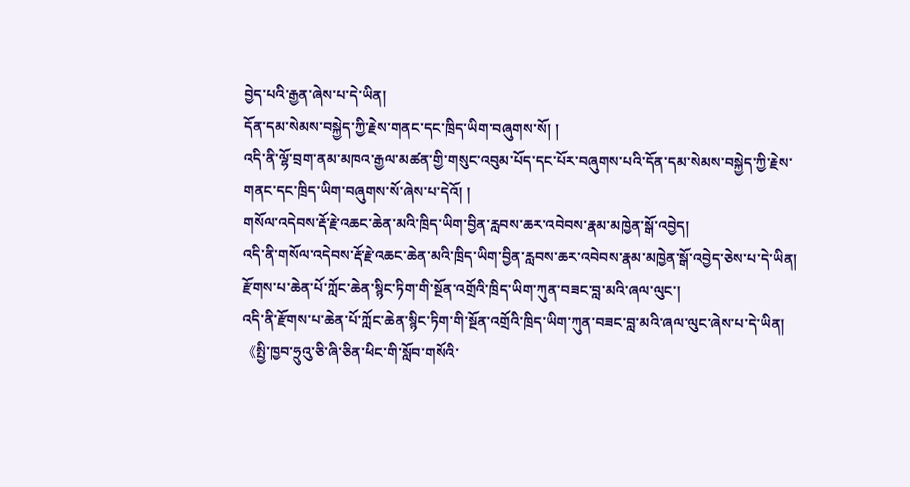བྱེད་པའི་རྒྱན་ཞེས་པ་དེ་ཡིན།
དོན་དམ་སེམས་བསྐྱེད་ཀྱི་རྗེས་གནང་དང་ཁྲིད་ཡིག་བཞུགས་སོ། །
འདི་ནི་ལྷོ་བྲག་ནམ་མཁའ་རྒྱལ་མཚན་གྱི་གསུང་འབུམ་པོད་དང་པོར་བཞུགས་པའི་དོན་དམ་སེམས་བསྐྱེད་ཀྱི་རྗེས་གནང་དང་ཁྲིད་ཡིག་བཞུགས་སོ་ཞེས་པ་དེའོ། །
གསོལ་འདེབས་རྡོ་རྗེ་འཆང་ཆེན་མའི་ཁྲིད་ཡིག་བྱིན་རླབས་ཆར་འབེབས་རྣམ་མཁྱེན་སྒོ་འབྱེད།
འདི་ནི་གསོལ་འདེབས་རྡོ་རྗེ་འཆང་ཆེན་མའི་ཁྲིད་ཡིག་བྱིན་རླབས་ཆར་འབེབས་རྣམ་མཁྱེན་སྒོ་འབྱེད་ཅེས་པ་དེ་ཡིན།
རྫོགས་པ་ཆེན་པོ་ཀློང་ཆེན་སྙིང་ཏིག་གི་སྔོན་འགྲོའི་ཁྲིད་ཡིག་ཀུན་བཟང་བླ་མའི་ཞལ་ལུང་།
འདི་ནི་རྫོགས་པ་ཆེན་པོ་ཀློང་ཆེན་སྙིང་ཏིག་གི་སྔོན་འགྲོའི་ཁྲིད་ཡིག་ཀུན་བཟང་བླ་མའི་ཞལ་ལུང་ཞེས་པ་དེ་ཡིན།
《སྤྱི་ཁྱབ་ཧྲུའུ་ཅི་ཞི་ཅིན་ཕིང་གི་སློབ་གསོའི་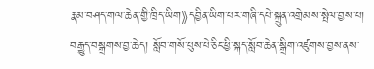རྣམ་བཤད་གལ་ཆེན་གྱི་ཁྲིད་ཡིག》དབྱིན་ཡིག་པར་གཞི་དཔེ་སྐྲུན་འགྲེམས་སྤེལ་བྱས་པ།
བརྒྱུད་བསྒྲགས་བྱ་ཆེད། སློབ་གསོ་པུས་པེ་ཅིང་ཕྱི་སྐད་སློབ་ཆེན་སྒྲིག་འཛུགས་བྱས་ནས་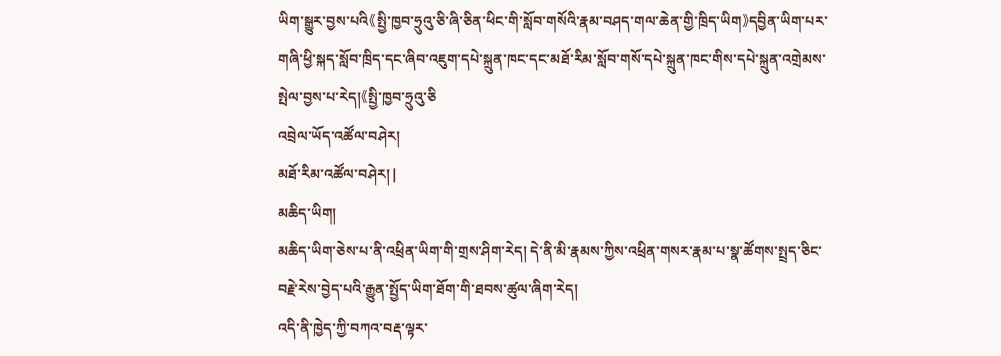ཡིག་སྒྱུར་བྱས་པའི《སྤྱི་ཁྱབ་ཧྲུའུ་ཅི་ཞི་ཅིན་ཕིང་གི་སློབ་གསོའི་རྣམ་བཤད་གལ་ཆེན་གྱི་ཁྲིད་ཡིག》དབྱིན་ཡིག་པར་གཞི་ཕྱི་སྐད་སློབ་ཁྲིད་དང་ཞིབ་འཇུག་དཔེ་སྐྲུན་ཁང་དང་མཐོ་རིམ་སློབ་གསོ་དཔེ་སྐྲུན་ཁང་གིས་དཔེ་སྐྲུན་འགྲེམས་སྤེལ་བྱས་པ་རེད།《སྤྱི་ཁྱབ་ཧྲུའུ་ཅི
འབྲེལ་ཡོད་འཚོལ་བཤེར།
མཐོ་རིམ་འཚོལ་བཤེར། |
མཆིད་ཡིག།
མཆིད་ཡིག་ཅེས་པ་ནི་འཕྲིན་ཡིག་གི་གྲས་ཤིག་རེད། དེ་ནི་མི་རྣམས་ཀྱིས་འཕྲིན་གསར་རྣམ་པ་སྣ་ཚོགས་སྤྲད་ཅིང་བརྗེ་རེས་བྱེད་པའི་རྒྱུན་སྤྱོད་ཡིག་ཐོག་གི་ཐབས་ཚུལ་ཞིག་རེད།
འདི་ནི་ཁྱེད་ཀྱི་བཀའ་བརྡ་ལྟར་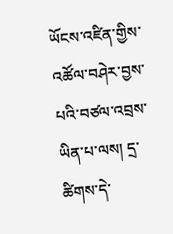ཡོངས་འཛིན་གྱིས་འཚོལ་བཤེར་བྱས་པའི་བཙལ་འབྲས་ཡིན་པ་ལས། དྲ་ཚིགས་དེ་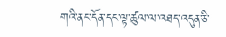གའི་ནང་དོན་དང་ལྟ་ཚུལ་ལ་འཐད་འདུན་ཅི་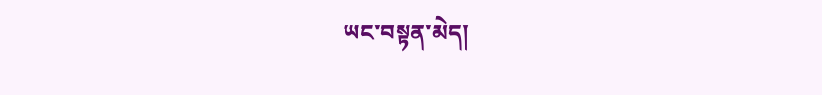ཡང་བསྟན་མེད།